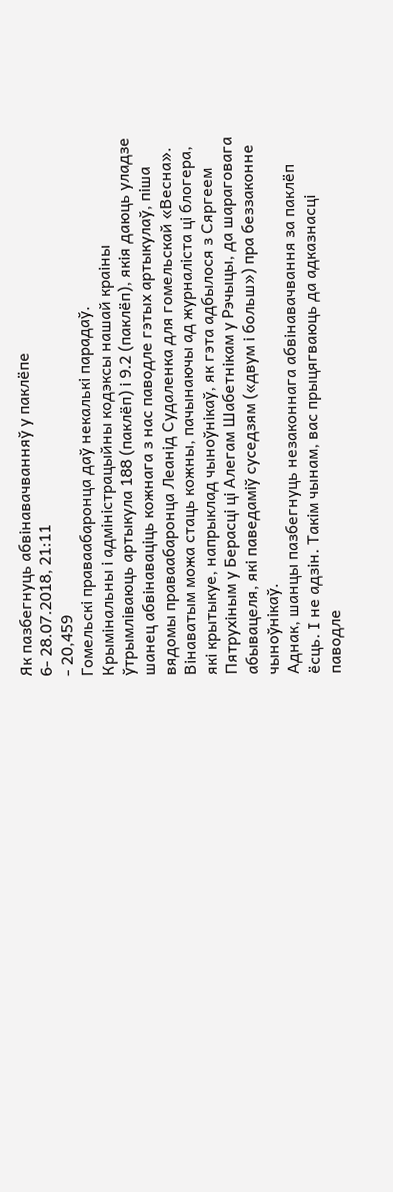Як пазбегнуць абвінавачванняў у паклёпе
6- 28.07.2018, 21:11
- 20,459
Гомельскі праваабаронца даў некалькі парадаў.
Крымінальны і адміністрацыйны кодэксы нашай краіны ўтрымліваюць артыкула 188 (паклёп) і 9.2 (паклёп), якія даюць уладзе шанец абвінаваціць кожнага з нас паводле гэтых артыкулаў, піша вядомы праваабаронца Леанід Судаленка для гомельскай «Весна».
Вінаватым можа стаць кожны, пачынаючы ад журналіста ці блогера, які крытыкуе, напрыклад чыноўнікаў, як гэта адбылося з Сяргеем Пятрухіным у Берасці ці Алегам Шабетнікам у Рэчыцы, да шараговага абывацеля, які паведаміў суседзям («двум і больш») пра беззаконне чыноўнікаў.
Аднак, шанцы пазбегнуць незаконнага абвінавачвання за паклёп ёсць. І не адзін. Такім чынам, вас прыцягваюць да адказнасці паводле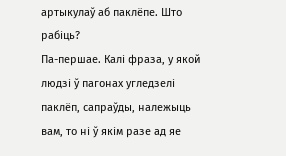артыкулаў аб паклёпе. Што рабіць?
Па-першае. Калі фраза, у якой людзі ў пагонах угледзелі паклёп, сапраўды, належыць вам, то ні ў якім разе ад яе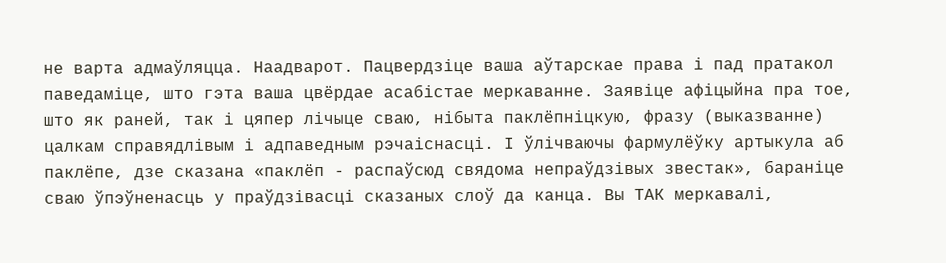не варта адмаўляцца. Наадварот. Пацвердзіце ваша аўтарскае права і пад пратакол паведаміце, што гэта ваша цвёрдае асабістае меркаванне. Заявіце афіцыйна пра тое, што як раней, так і цяпер лічыце сваю, нібыта паклёпніцкую, фразу (выказванне) цалкам справядлівым і адпаведным рэчаіснасці. І ўлічваючы фармулёўку артыкула аб паклёпе, дзе сказана «паклёп - распаўсюд свядома непраўдзівых звестак», бараніце сваю ўпэўненасць у праўдзівасці сказаных слоў да канца. Вы ТАК меркавалі,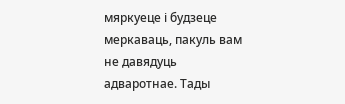мяркуеце і будзеце меркаваць, пакуль вам не давядуць адваротнае. Тады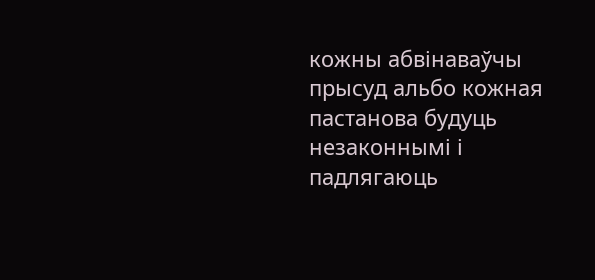кожны абвінаваўчы прысуд альбо кожная пастанова будуць незаконнымі і падлягаюць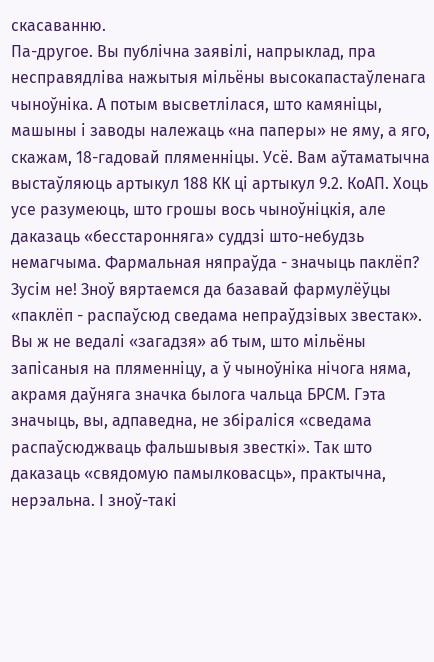скасаванню.
Па-другое. Вы публічна заявілі, напрыклад, пра несправядліва нажытыя мільёны высокапастаўленага чыноўніка. А потым высветлілася, што камяніцы, машыны і заводы належаць «на паперы» не яму, а яго, скажам, 18-гадовай пляменніцы. Усё. Вам аўтаматычна выстаўляюць артыкул 188 КК цi артыкул 9.2. КоАП. Хоць усе разумеюць, што грошы вось чыноўніцкія, але даказаць «бесстаронняга» суддзі што-небудзь немагчыма. Фармальная няпраўда - значыць паклёп? Зусім не! Зноў вяртаемся да базавай фармулёўцы «паклёп - распаўсюд сведама непраўдзівых звестак». Вы ж не ведалі «загадзя» аб тым, што мільёны запісаныя на пляменніцу, а ў чыноўніка нічога няма, акрамя даўняга значка былога чальца БРСМ. Гэта значыць, вы, адпаведна, не збіраліся «сведама распаўсюджваць фальшывыя звесткі». Так што даказаць «свядомую памылковасць», практычна, нерэальна. І зноў-такі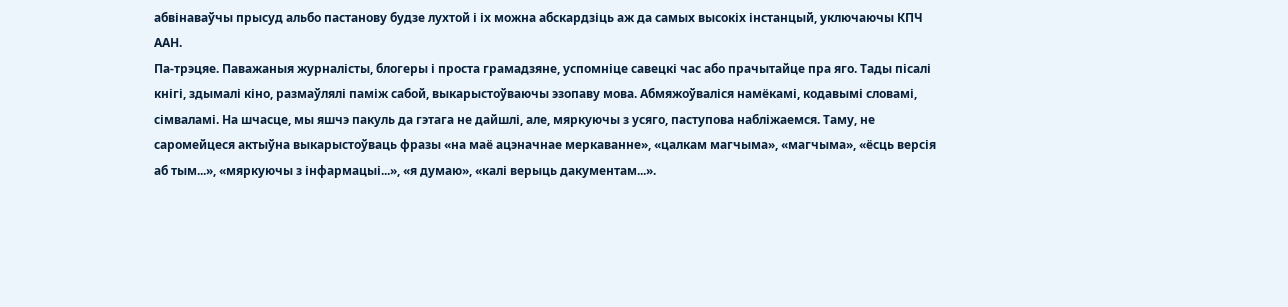абвінаваўчы прысуд альбо пастанову будзе лухтой і іх можна абскардзіць аж да самых высокіх інстанцый, уключаючы КПЧ ААН.
Па-трэцяе. Паважаныя журналісты, блогеры і проста грамадзяне, успомніце савецкі час або прачытайце пра яго. Тады пісалі кнігі, здымалі кіно, размаўлялі паміж сабой, выкарыстоўваючы эзопаву мова. Абмяжоўваліся намёкамі, кодавымі словамі, сімваламі. На шчасце, мы яшчэ пакуль да гэтага не дайшлі, але, мяркуючы з усяго, паступова набліжаемся. Таму, не саромейцеся актыўна выкарыстоўваць фразы «на маё ацэначнае меркаванне», «цалкам магчыма», «магчыма», «ёсць версія аб тым...», «мяркуючы з інфармацыі...», «я думаю», «калі верыць дакументам...».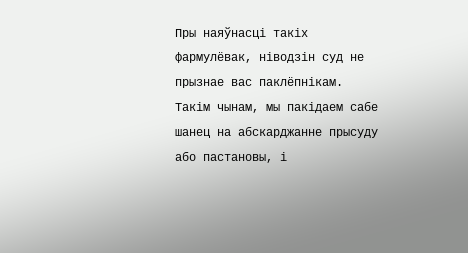Пры наяўнасці такіх фармулёвак, ніводзін суд не прызнае вас паклёпнікам. Такім чынам, мы пакідаем сабе шанец на абскарджанне прысуду або пастановы, і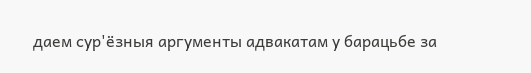даем сур'ёзныя аргументы адвакатам у барацьбе за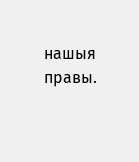нашыя правы.